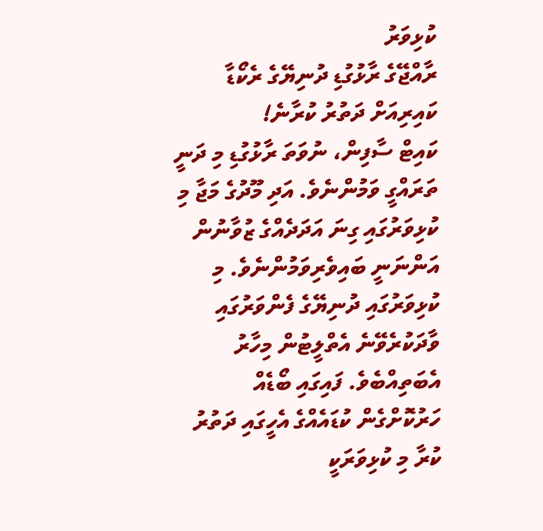ކުޅިވަރު
ރާއްޖޭގެ ރާޅުގުޑި ދުނިޔޭގެ ރެކޯޑާ ކައިރިއަށް ދަތުރު ކުރާނެ!
ކައިޓް ސާފިން، ނުވަތަ ރާޅުގުޑި މި ދަނީ ތަރައްގީ ވަމުންނެވެ. އަދި މޫދުގެ މަޖާ މި ކުޅިވަރުގައި ގިނަ އަދަދެއްގެ ޒުވާނުން އަންނަނީ ބައިވެރިވަމުންނެވެ. މި ކުޅިވަރުގައި ދުނިޔޭގެ ފެންވަރުގައި ވާދަކުރެވޭނެ އެތްލީޓުން މިހާރު އެބަތިއްބެވެ. ފައިގައި ބޯޑެއް ހަރުކޮށްގެން ކުޑައެއްގެ އެހީގައި ދަތުރު ކުރާ މި ކުޅިވަރަކީ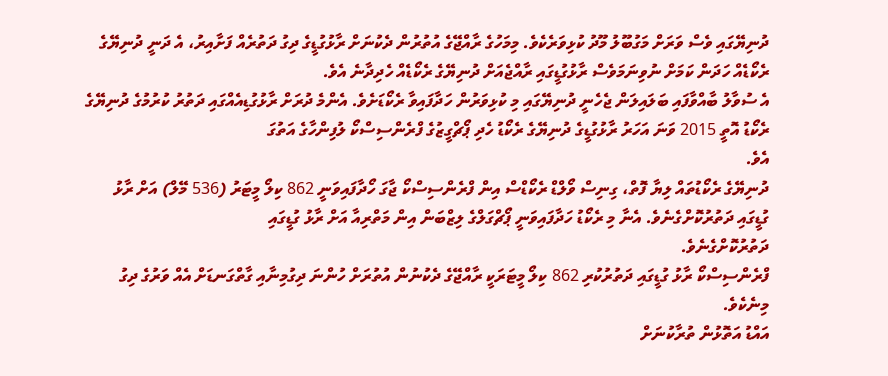ދުނިޔޭގައި ވެސް ވަރަށް މަގުބޫލު މޫދު ކުޅިވަރެކެވެ. މިމަހުގެ ރާއްޖޭގެ އުތުރުން ދެކުނަށް ރާޅުގުޑީގެ ދިގު ދަތުރެއް ފަށާއިރު، އެ ދަނީ ދުނިޔޭގެ ރެކޯޑެއް ހަދަން ކަމަށް ނުވިނަމަވެސް ރާޅުގުޑީގައި ރާއްޖެއަށް ދުނިޔޭގެ ރެކޯޑެއް ހެދިދާނެ އެވެ.
އެ ސުވާލު ބާއްވާފައި ބަލައިލަން ޖެހެނީ ދުނިޔޭގައި މި ކުޅިވަރުން ހަދާފައިވާ ރެކޯޑަށެވެ. އެންމެ ދުރަށް ރާޅުގުޑިއެއްގައި ދަތުރު ކުރުމުގެ ދުނިޔޭގެ ރެކޯޑު އޮތީ 2015 ވަނަ އަހަރު ރާޅުގުޑީގެ ދުނިޔޭގެ ރެކޯޑު ހެދި ޕޯޗްގީޒުގެ ފްރެންސިސްކޯ ލުފިންހާގެ އަތުގަ
އެވެ.
ދުނިޔޭގެ ރެކޯޑުތައް ލިޔާ ފޮތް، ގިނިސް ވޯލްޑް ރެކޯޑްސް އިން ފްރެންސިސްކޯ ޖާގަ ހޯދާފައިވަނީ 862 ކިލޯ މީޓަރު (536 މޭލް) އަށް ރާޅު ގުޑީގައި ދަތުރުކޮށްގެނެވެ. އެނާ މި ރެކޯޑު ހަދާފައިވަނީ ޕޯޗްގަލްގެ ލިޒްބަން އިން މަތްރިއާ އަށް ރާޅު ގުޑީގައި
ދަތުރުކޮށްގެނެވެ.
ފްރެންސިސްކޯ ރާޅު ގުޑީގައި ދަތުރުކުރި 862 ކިލޯ މީޓަރަކީ ރާއްޖޭގެ ދެކުނުން އުތުރަށް ހުންނަ ދިގުމިނާއި ގާތްގަނޑަށް އެއް ވަރުގެ ދިގު މިނެކެވެ.
އައްޑު އަތޮޅުން ތުރާކުނަށް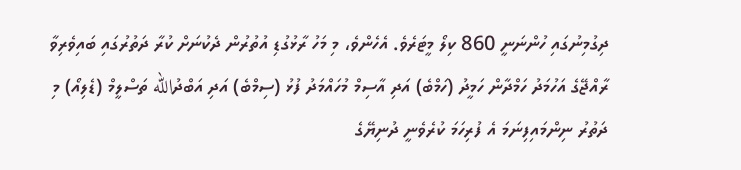ދިގުމިނުގައި ހުންނަނީ 860 ކިލޯ މީޓަރެވެ. އެހެންވެ، މި މަހު ރާޅުގުޑި އުތުރުން ދެކުނަށް ކުރާ ދަތުރުގައި ބައިވެރިވާ ރާއްޖޭގެ އަހުމަދު ހަމްދާން ހަމީދު (ހަމްބެ) އަދި އާސިމް މުހައްމަދު ފުޅު (ސިމްބެ) އަދި އަބްދުالله ތަސްލީމް (ޑެލިއޯ) މި ދަތުރު ނިންމައިފިނަމަ އެ ފުރިހަމަ ކުރެވެނީ ދުނިޔޭގެ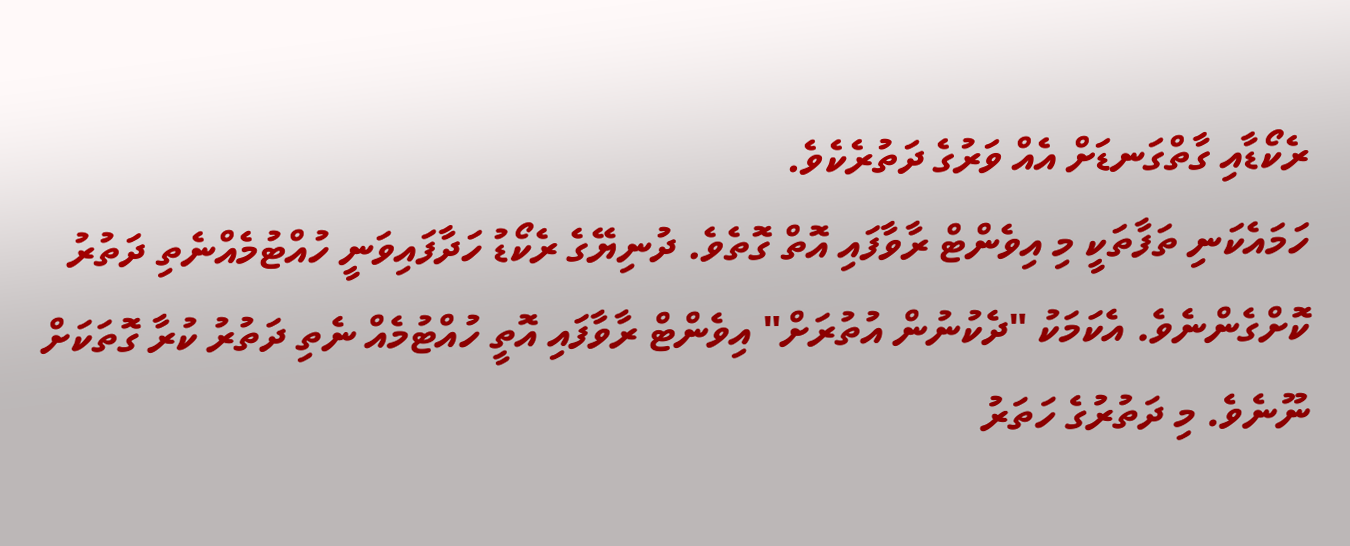ރެކޯޑާއި ގާތްގަނޑަށް އެއް ވަރުގެ ދަތުރެކެވެ.
ހަމައެކަނި ތަފާތަކީ މި އިވެންޓް ރާވާފައި އޮތް ގޮތެވެ. ދުނިޔޭގެ ރެކޯޑު ހަދާފައިވަނީ ހުއްޓުމެއްނެތި ދަތުރު ކޮށްގެންނެވެ. އެކަމަކު "ދެކުނުން އުތުރަށް" އިވެންޓް ރާވާފައި އޮތީ ހުއްޓުމެއް ނެތި ދަތުރު ކުރާ ގޮތަކަށް ނޫނެވެ. މި ދަތުރުގެ ހަތަރު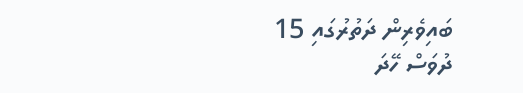ބައިވެރިން ދަތުރުގައި 15 ދުވަސް ހޭދަ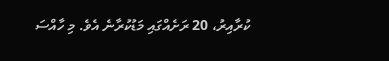ކުރާއިރު، 20 ރަށެއްގައި މަޑުކުރާނެ އެވެ. މި ހާއްސަ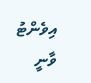އިވެންޓު ވާނީ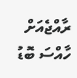ރާއްޖެއަށް ހާއްސަ ބޮޑު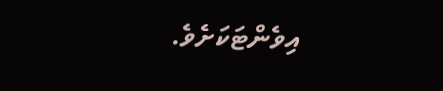އިވެންޓަކަށެވެ.